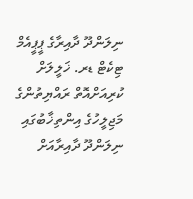ނިލަންދޫ ދާއިރާގެ ޕީޕީއެމް ޓިކެޓް ޑރ. ޚަލީލަށް
ކުރިއަށްއޮތް ރައްޔިތުންގެ މަޖިލީހުގެ އިންތިޚާބުގައި ނިލަންދޫ ދާއިރާއަށް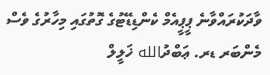ވާދަކުރައްވާނެ ޕީޕީއެމް ކެންޑިޑޭޓުގެ ގޮތުގައި މިހާރުގެ ވެސް މެންބަރ ޑރ. ޢަބްދުالله ޚަލީލް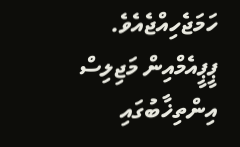ހަމަޖެހިއްޖެއެވެ. ޕީޕީއެމްއިން މަޖިލިސް އިންތިޚާބުގައި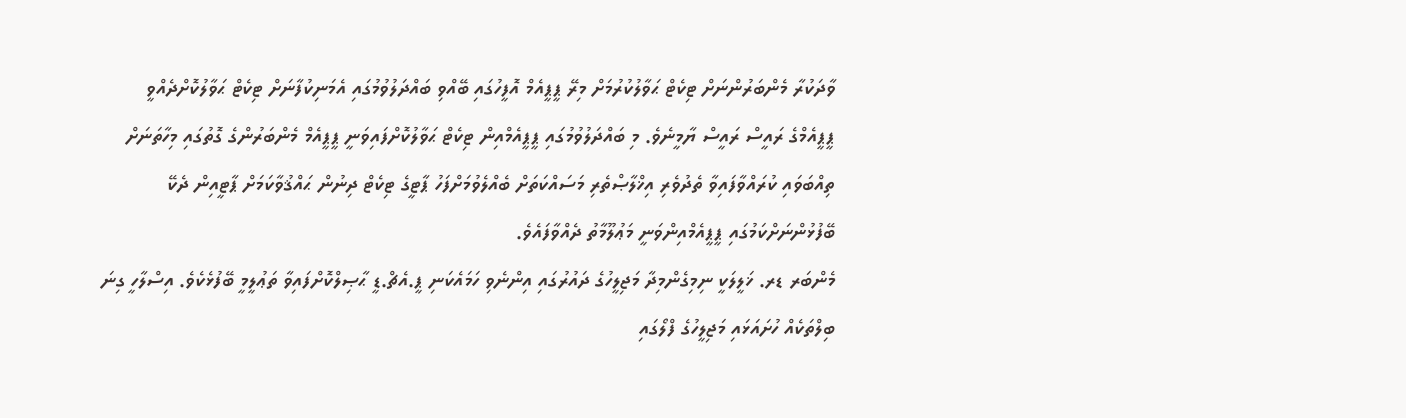ވާދަކުރާ މެންބަރުންނަށް ޓިކެޓް ޙަވާލުކުރުމަށް މިރޭ ޕީޕީއެމް އޮފީހުގައި ބޭއްވި ބައްދަލުވުމުގައި އެމަނިކުފާނަށް ޓިކެޓް ޙަވާލުކޮށްދެއްވީ ޕީޕީއެމްގެ ރައީސް ރައީސް ޔާމީނެވެ. މި ބައްދަލުވުމުގައި ޕީޕީއެމްއިން ޓިކެޓް ޙަވާލުކޮށްފައިވަނީ ޕީޕީއެމް މެންބަރުންގެ ގޮތުގައި މިހާތަނަށް ތިއްބަވައި ކުރައްވާފައިވާ ތެދުވެރި އިޚްލާޞްތެރި މަސައްކަތަށް ބެއްލެވުމަށްފަހު ޕާޓީގެ ޓިކެޓް ދިނުން ޙައްޤުވާކަމަށް ޕާޓީއިން ދެކޭ ބޭފުޅުންނަށްކަމުގައި ޕީޕީއެމްއިންވަނީ މަޢުލޫމާތު ދެއްވާފައެވެ.
މެންބަރ ޑރ. ޚަލީލަކީ ނިމިގެންމިދާ މަޖިލީހުގެ ދައުރުގައި އިންނެވި ހަމައެކަނި ޕީ.އެޗް.ޑީ ޙާޞިލްކޮށްފައިވާ ތަޢުލީމީ ބޭފުޅެކެވެ. އިސްލާހީ ގިނަ ބިލްތަކެއް ހުށައަޅައި މަޖިލީހުގެ ފްލޯގައި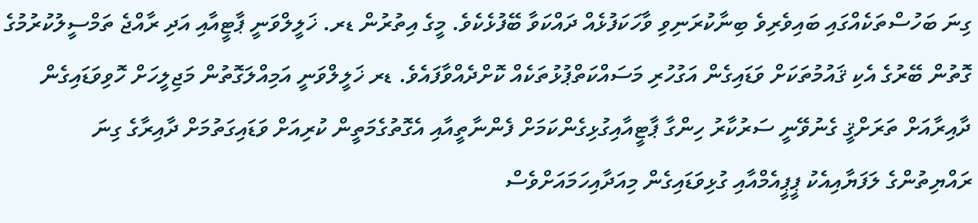ގިނަ ބަހުސްތަކެއްގައި ބައިވެރިވެ ބިނާކުރަނިވި ވާހަކަފުޅެއް ދައްކަވާ ބޭފުޅެކެވެ. މީގެ އިތުރުން ޑރ. ޚަލީލްވަނީ ޕާޓީއާއި އަދި ރާއްޖެ ތަމްސީލުކުރުމުގެ ގޮތުން ބޭރުގެ އެކި ޤައުމުތަކަށް ވަޑައިގެން އަގުހުރި މަސައްކަތްޕުޅުތަކެއް ކޮށްދެއްވާފައެވެ. ޑރ ޚަލީލްވަނީ އަމިއްލަގޮތުން މަޖިލީހަށް ހޮވިވަޑައިގެން ދާއިރާއަށް ތަރަށްޤީ ގެނުވޭނީ ސަރުކާރު ހިންގާ ޕާޓީއާއިގުޅިގެންކަމަށް ފެންނާތީއާއި އެގޮތުގެމަތީން ކުރިއަށް ވަޑައިގަތުމަށް ދާއިރާގެ ގިނަ ރައްޔިތުންގެ ލަފަޔާއިއެކު ޕީޕީއެމްއާއި ގުޅިވަޑައިގެން މިއަދާއިހަމައަށްވެސް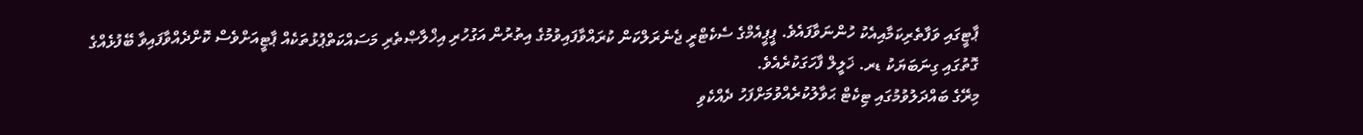ޕާޓީގައި ވަފާތެރިކަމާއިއެކު ހުންނަވާފައެވެ. ޕީޕީއެމްގެ ސެކެޓްރީ ޖެނެރަލްކަން ކުރައްވާފައިވުމުގެ އިތުރުން އަގުހުރި އިޚްލާޞްތެރި މަސައްކަތްޕުޅުތަކެއް ޕާޓީއަށްވެސް ކޮށްދެއްވާފައިވާ ބޭފުޅެއްގެ ގޮތުގައި ގިނަބަޔަކު ޑރ. ޚަލީލް ފާހަގަކުރެއެވެ.
މިރޭގެ ބައްދަލުވުމުގައި ޓިކެޓް ޙަވާލުކުރެއްވުމަށްފަހު ދެއްކެވި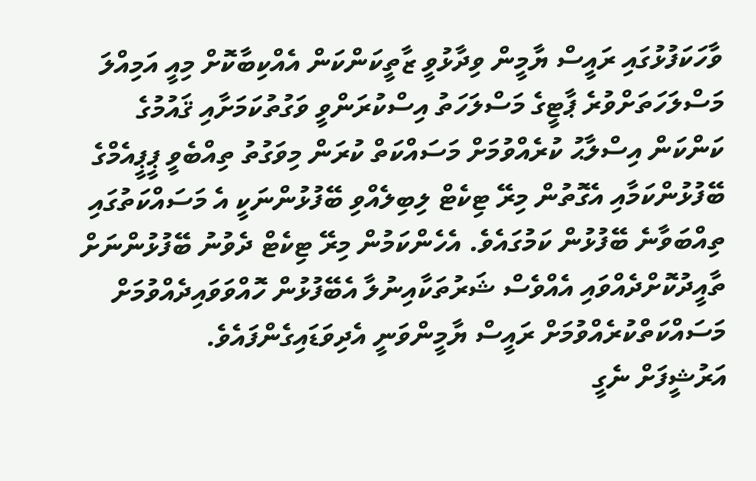ވާހަކަފުޅުގައި ރައީސް ޔާމީން ވިދާޅުވީ ޒާތީކަންކަން އެއްކިބާކޮށް މިއީ އަމިއްލަ މަސްލަހަތަށްވުރެ ޕާޓީގެ މަސްލަހަތު އިސްކުރަންވީ ވަގުތުކަމަށާއި ޤައުމުގެ ކަންކަން އިސްލާޙު ކުރެއްވުމަށް މަސައްކަތް ކުރަން މިވަގުތު ތިއްބެވީ ޕީޕީއެމްގެ ބޭފުޅުންކަމާއި އެގޮތުން މިރޭ ޓިކެޓް ލިބިލެއްވި ބޭފުޅުންނަކީ އެ މަސައްކަތުގައި ތިއްބަވާނެ ބޭފުޅުން ކަމުގައެވެ. އެހެންކަމުން މިރޭ ޓިކެޓް ދެވުނު ބޭފުޅުންނަށް ތާއީދުކޮށްދެއްވައި އެއްވެސް ޝަރުތަކާއިނުލާ އެބޭފުޅުން ހޮއްވަވައިދެއްވުމަށް މަސައްކަތްކުރެއްވުމަށް ރައީސް ޔާމީންވަނީ އެދިވަޑައިގެންފައެވެ.
އަރުޝީފަށް ނެގީ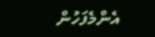އެންމެފަހުން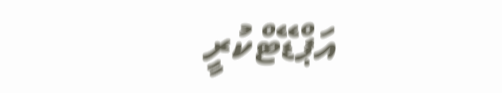އަޕްޑޭޓްކުރީ